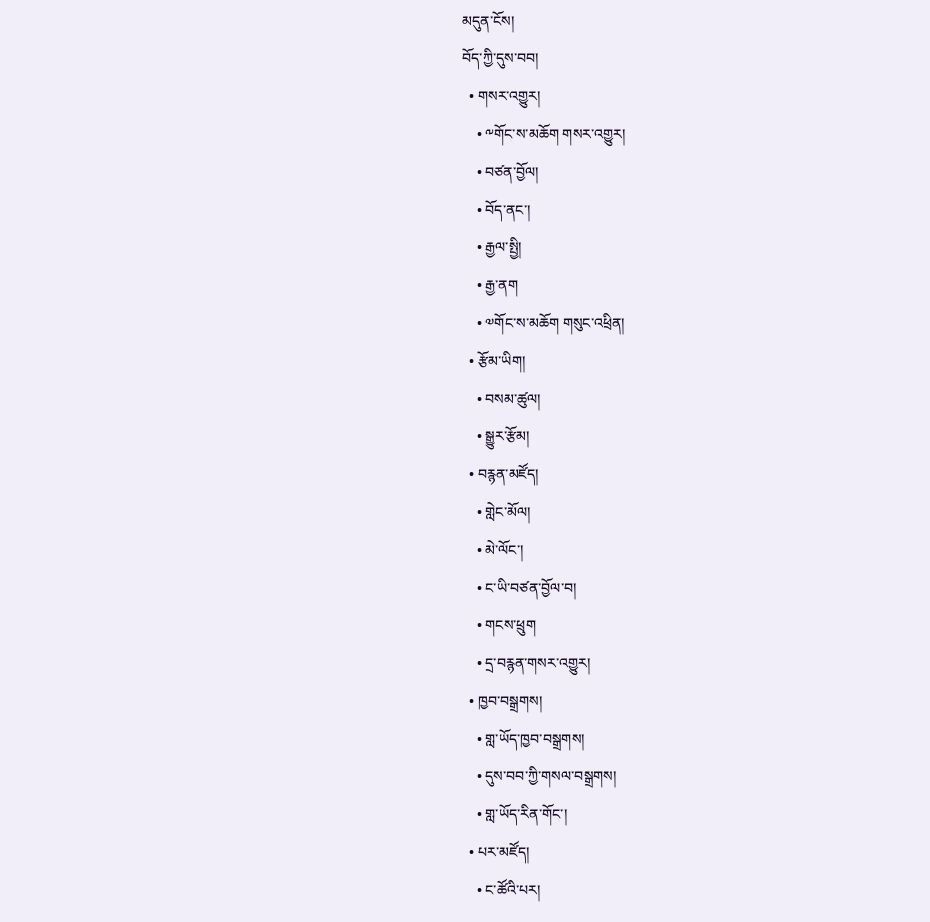མདུན་ངོས།
བོད་ཀྱི་དུས་བབ།
  • གསར་འགྱུར།
    • ༸གོང་ས་མཆོག གསར་འགྱུར།
    • བཙན་བྱོལ།
    • བོད་ནང་།
    • རྒྱལ་སྤྱི།
    • རྒྱ་ནག
    • ༧གོང་ས་མཆོག གསུང་འཕྲིན།
  • རྩོམ་ཡིག།
    • བསམ་ཚུལ།
    • སྒྱུར་རྩོམ།
  • བརྙན་མཛོད།
    • གླེང་མོལ།
    • མེ་ལོང་།
    • ང་ཡི་བཙན་བྱོལ་བ།
    • གངས་ཕྲུག
    • དྲ་བརྙན་གསར་འགྱུར།
  • ཁྱབ་བསྒྲགས།
    • གླ་ཡོད་ཁྱབ་བསྒྲགས།
    • དུས་བབ་ཀྱི་གསལ་བསྒྲགས།
    • གླ་ཡོད་རིན་གོང་།
  • པར་མཛོད།
    • ང་ཚོའི་པར།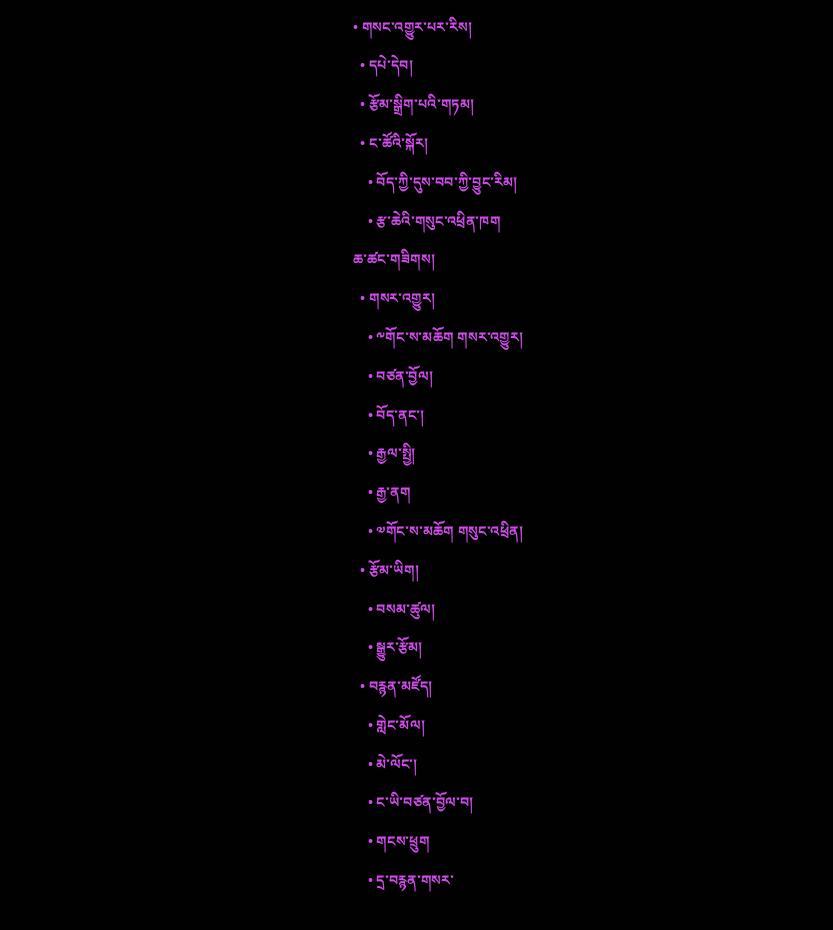• གསང་འགྱུར་པར་རིས།
  • དཔེ་དེབ།
  • རྩོམ་སྒྲིག་པའི་གཏམ།
  • ང་ཚོའི་སྐོར།
    • བོད་ཀྱི་དུས་བབ་ཀྱི་བྱུང་རིམ།
    • རྩ་ཆེའི་གསུང་འཕྲིན་ཁག
ཆ་ཚང་གཟིགས།
  • གསར་འགྱུར།
    • ༸གོང་ས་མཆོག གསར་འགྱུར།
    • བཙན་བྱོལ།
    • བོད་ནང་།
    • རྒྱལ་སྤྱི།
    • རྒྱ་ནག
    • ༧གོང་ས་མཆོག གསུང་འཕྲིན།
  • རྩོམ་ཡིག།
    • བསམ་ཚུལ།
    • སྒྱུར་རྩོམ།
  • བརྙན་མཛོད།
    • གླེང་མོལ།
    • མེ་ལོང་།
    • ང་ཡི་བཙན་བྱོལ་བ།
    • གངས་ཕྲུག
    • དྲ་བརྙན་གསར་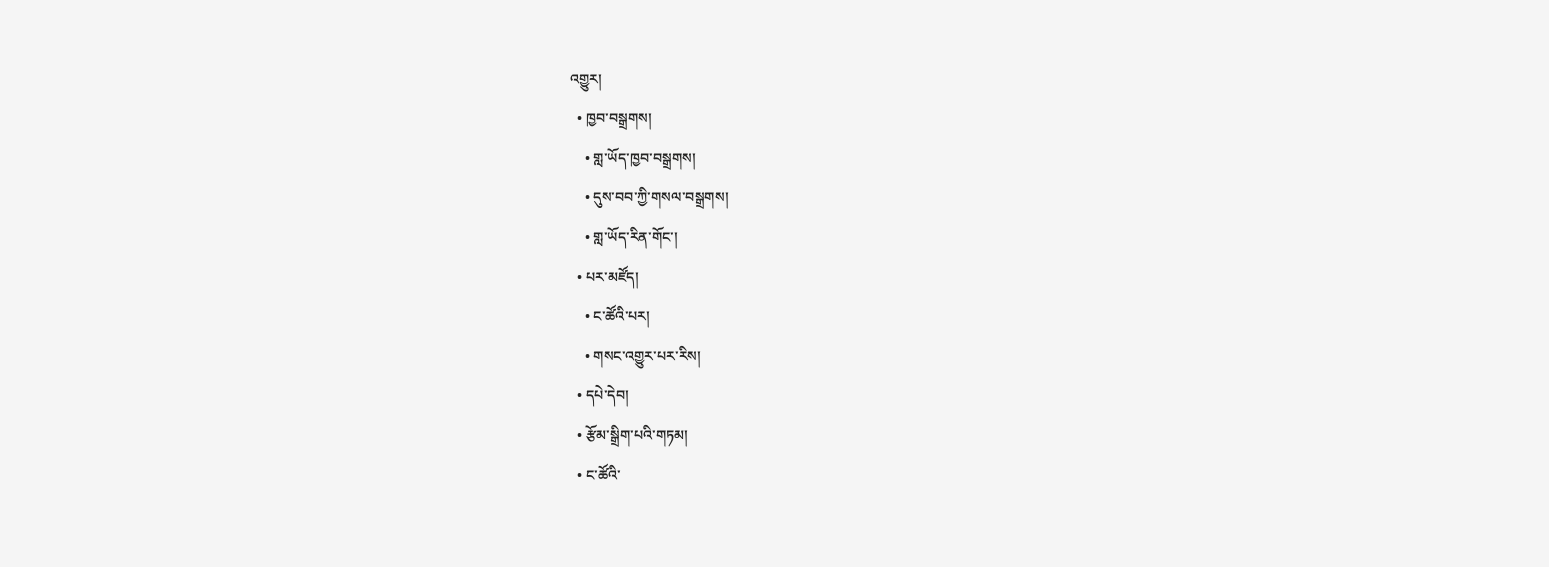འགྱུར།
  • ཁྱབ་བསྒྲགས།
    • གླ་ཡོད་ཁྱབ་བསྒྲགས།
    • དུས་བབ་ཀྱི་གསལ་བསྒྲགས།
    • གླ་ཡོད་རིན་གོང་།
  • པར་མཛོད།
    • ང་ཚོའི་པར།
    • གསང་འགྱུར་པར་རིས།
  • དཔེ་དེབ།
  • རྩོམ་སྒྲིག་པའི་གཏམ།
  • ང་ཚོའི་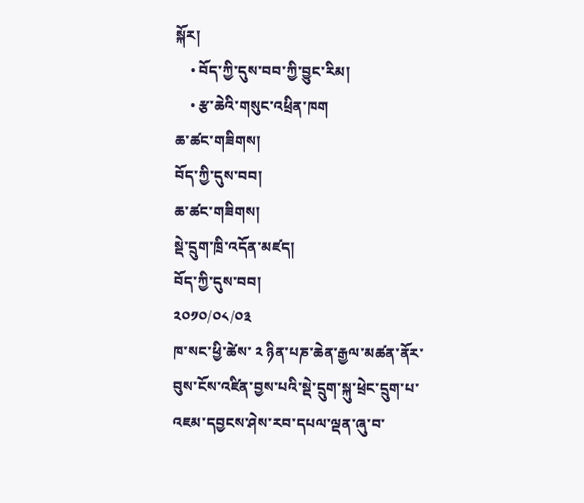སྐོར།
    • བོད་ཀྱི་དུས་བབ་ཀྱི་བྱུང་རིམ།
    • རྩ་ཆེའི་གསུང་འཕྲིན་ཁག
ཆ་ཚང་གཟིགས།
བོད་ཀྱི་དུས་བབ།
ཆ་ཚང་གཟིགས།
སྡེ་དྲུག་ཁྲི་འདོན་མཛད།
བོད་ཀྱི་དུས་བབ།
༢༠༡༠/༠༨/༠༣
ཁ་སང་ཕྱི་ཚེས་ ༢ ཉིན་པཎ་ཆེན་རྒྱལ་མཚན་ནོར་བུས་ངོས་འཛིན་བྱས་པའི་སྡེ་དྲུག་སྐུ་ཕྲེང་དྲུག་པ་འཇམ་དབྱངས་ཤེས་རབ་དཔལ་ལྡན་ཞུ་བ་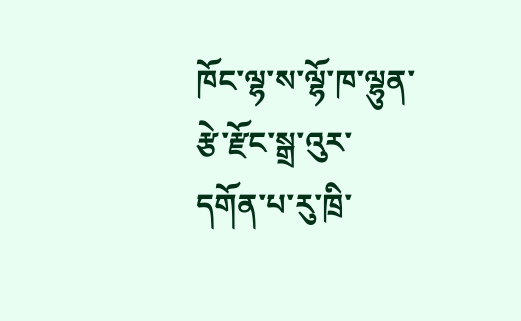ཁོང་ལྷ་ས་ལྷོ་ཁ་ལྷུན་རྩེ་རྫོང་སྒྲ་འུར་དགོན་པ་རུ་ཁྲི་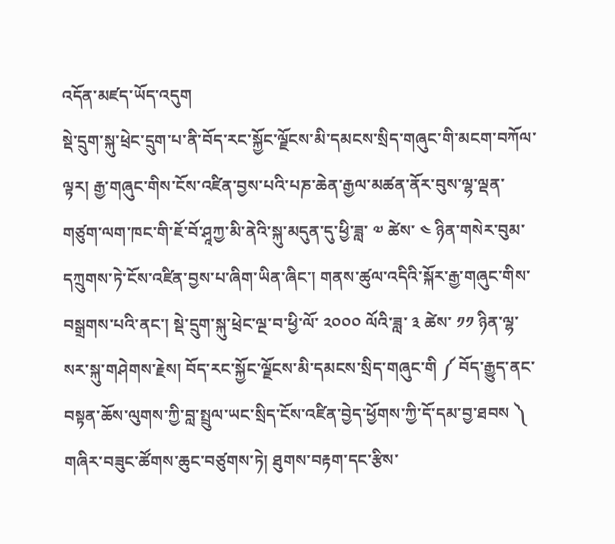འདོན་མཛད་ཡོད་འདུག
སྡེ་དྲུག་སྐུ་ཕྲེང་དྲུག་པ་ནི་བོད་རང་སྐྱོང་ལྗོངས་མི་དམངས་སྲིད་གཞུང་གི་མངག་བཀོལ་ལྟར། རྒྱ་གཞུང་གིས་ངོས་འཛིན་བྱས་པའི་པཎ་ཆེན་རྒྱལ་མཚན་ནོར་བུས་ལྷ་ལྡན་གཙུག་ལག་ཁང་གི་ཇོ་བོ་ཤཱཀྱ་མི་ནེའི་སྐུ་མདུན་དུ་ཕྱི་ཟླ་ ༧ ཚེས་ ༤ ཉིན་གསེར་བུམ་དཀྲུགས་ཏེ་ངོས་འཛིན་བྱས་པ་ཞིག་ཡིན་ཞིང་། གནས་ཚུལ་འདིའི་སྐོར་རྒྱ་གཞུང་གིས་བསྒྲགས་པའི་ནང་། སྡེ་དྲུག་སྐུ་ཕྲེང་ལྔ་བ་ཕྱི་ལོ་ ༢༠༠༠ ལོའི་ཟླ་ ༣ ཚེས་ ༡༡ ཉིན་ལྷ་སར་སྐུ་གཤེགས་རྗེས། བོད་རང་སྐྱོང་ལྗོངས་མི་དམངས་སྲིད་གཞུང་གི ༼ བོད་རྒྱུད་ནང་བསྟན་ཆོས་ལུགས་ཀྱི་བླ་སྤྲུལ་ཡང་སྲིད་ངོས་འཛིན་བྱེད་ཕྱོགས་ཀྱི་དོ་དམ་བྱ་ཐབས ༽ གཞིར་བཟུང་ཚོགས་ཆུང་བཙུགས་ཏེ། ཐུགས་བརྟག་དང་རྩིས་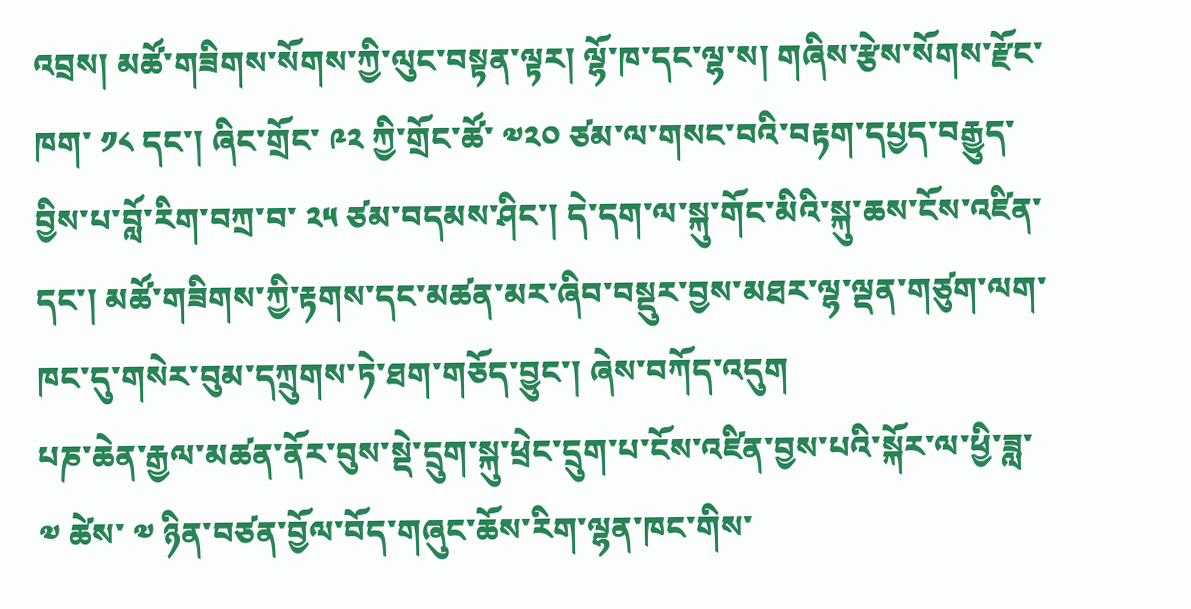འབྲས། མཚོ་གཟིགས་སོགས་ཀྱི་ལུང་བསྟན་ལྟར། ལྷོ་ཁ་དང་ལྷ་ས། གཞིས་རྩེས་སོགས་རྫོང་ཁག་ ༡༨ དང་། ཞིང་གྲོང་ ༩༢ ཀྱི་གྲོང་ཚོ་ ༧༢༠ ཙམ་ལ་གསང་བའི་བརྟག་དཔྱད་བརྒྱུད་བྱིས་པ་བློ་རིག་བཀྲ་བ་ ༢༥ ཙམ་བདམས་ཤིང་། དེ་དག་ལ་སྐུ་གོང་མིའི་སྐུ་ཆས་ངོས་འཛིན་དང་། མཚོ་གཟིགས་ཀྱི་རྟགས་དང་མཚན་མར་ཞིབ་བསྡུར་བྱས་མཐར་ལྷ་ལྡན་གཙུག་ལག་ཁང་དུ་གསེར་བུམ་དཀྲུགས་ཏེ་ཐག་གཅོད་བྱུང་། ཞེས་བཀོད་འདུག
པཎ་ཆེན་རྒྱལ་མཚན་ནོར་བུས་སྡེ་དྲུག་སྐུ་ཕྲེང་དྲུག་པ་ངོས་འཛིན་བྱས་པའི་སྐོར་ལ་ཕྱི་ཟླ་ ༧ ཚེས་ ༧ ཉིན་བཙན་བྱོལ་བོད་གཞུང་ཆོས་རིག་ལྷན་ཁང་གིས་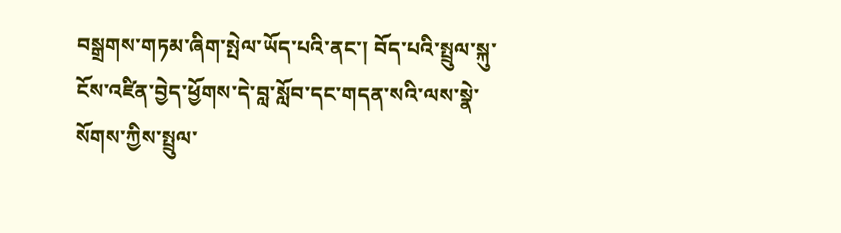བསྒྲགས་གཏམ་ཞིག་སྤེལ་ཡོད་པའི་ནང་། བོད་པའི་སྤྲུལ་སྐུ་ངོས་འཛིན་བྱེད་ཕྱོགས་དེ་བླ་སློབ་དང་གདན་སའི་ལས་སྣེ་སོགས་ཀྱིས་སྤྲུལ་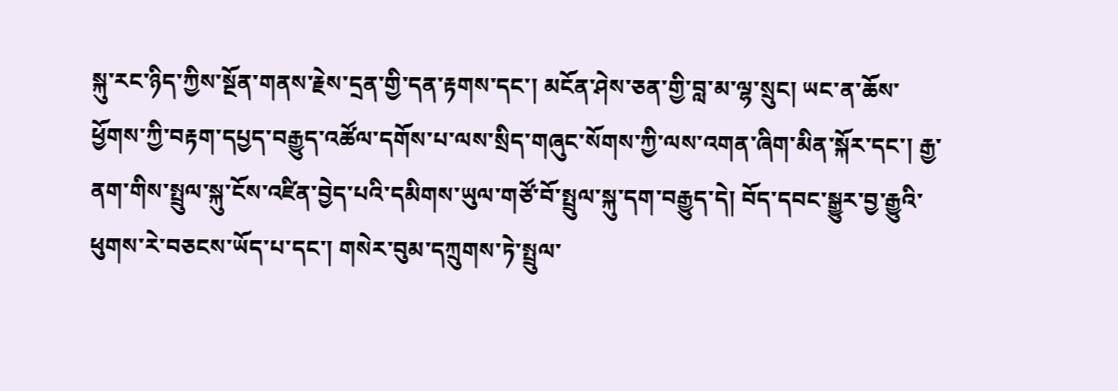སྐུ་རང་ཉིད་ཀྱིས་སྔོན་གནས་རྗེས་དྲན་གྱི་དན་རྟགས་དང་། མངོན་ཤེས་ཅན་གྱི་བླ་མ་ལྷ་སྲུང། ཡང་ན་ཆོས་ཕྱོགས་ཀྱི་བརྟག་དཔྱད་བརྒྱུད་འཚོལ་དགོས་པ་ལས་སྲིད་གཞུང་སོགས་ཀྱི་ལས་འགན་ཞིག་མིན་སྐོར་དང་། རྒྱ་ནག་གིས་སྤྲུལ་སྐུ་ངོས་འཛིན་བྱེད་པའི་དམིགས་ཡུལ་གཙོ་བོ་སྤྲུལ་སྐུ་དག་བརྒྱུད་དེ། བོད་དབང་སྒྱུར་བྱ་རྒྱུའི་ཕུགས་རེ་བཅངས་ཡོད་པ་དང་། གསེར་བུམ་དཀྲུགས་ཏེ་སྤྲུལ་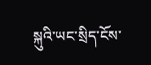སྐུའི་ཡང་སྲིད་ངོས་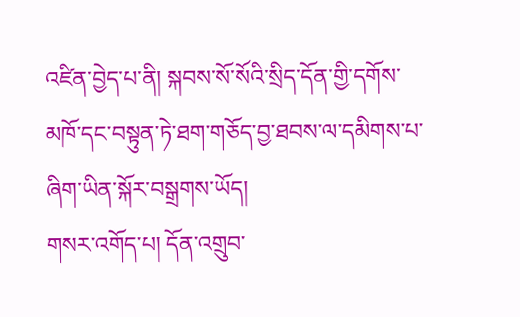འཛིན་བྱེད་པ་ནི། སྐབས་སོ་སོའི་སྲིད་དོན་གྱི་དགོས་མཁོ་དང་བསྟུན་ཏེ་ཐག་གཅོད་བྱ་ཐབས་ལ་དམིགས་པ་ཞིག་ཡིན་སྐོར་བསྒྲགས་ཡོད།
གསར་འགོད་པ། དོན་འགྲུབ་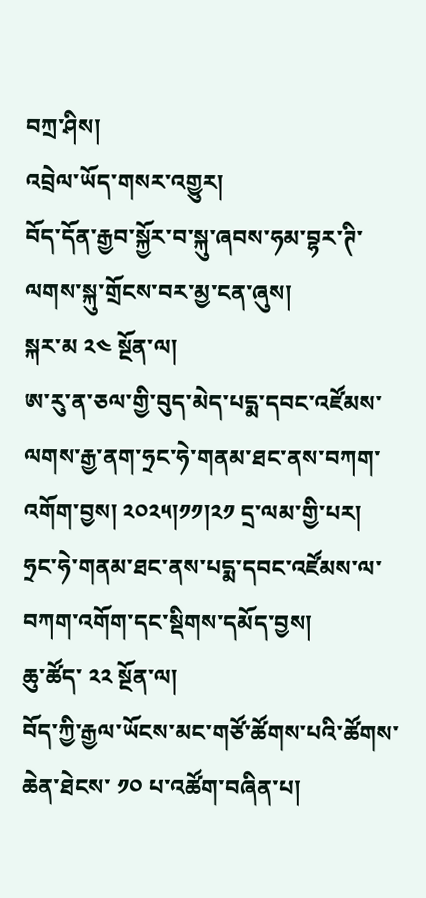བཀྲ་ཤིས།
འབྲེལ་ཡོད་གསར་འགྱུར།
བོད་དོན་རྒྱབ་སྐྱོར་བ་སྐུ་ཞབས་ཧམ་བྷར་ཊི་ལགས་སྐུ་གྲོངས་བར་མྱ་ངན་ཞུས།
སྐར་མ ༢༤ སྔོན་ལ།
ཨ་རུ་ན་ཅལ་གྱི་བུད་མེད་པདྨ་དབང་འཛོམས་ལགས་རྒྱ་ནག་ཧྲང་ཧེ་གནམ་ཐང་ནས་བཀག་འགོག་བྱས། ༢༠༢༥།༡༡།༢༡ དྲ་ལམ་གྱི་པར།
ཧྲང་ཧེ་གནམ་ཐང་ནས་པདྨ་དབང་འཛོམས་ལ་བཀག་འགོག་དང་སྡིགས་དམོད་བྱས།
ཆུ་ཚོད་ ༢༢ སྔོན་ལ།
བོད་ཀྱི་རྒྱལ་ཡོངས་མང་གཙོ་ཚོགས་པའི་ཚོགས་ཆེན་ཐེངས་ ༡༠ པ་འཚོག་བཞིན་པ།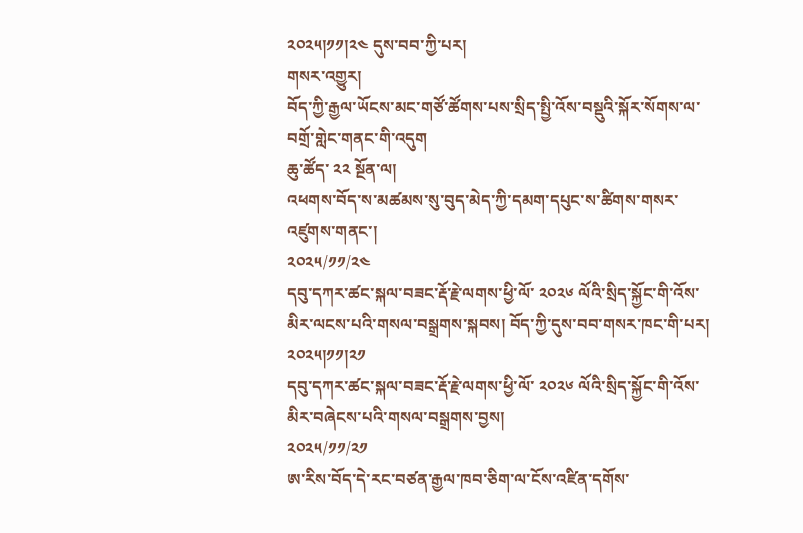༢༠༢༥།༡༡།༢༤ དུས་བབ་ཀྱི་པར།
གསར་འགྱུར།
བོད་ཀྱི་རྒྱལ་ཡོངས་མང་གཙོ་ཚོགས་པས་སྲིད་སྤྱི་འོས་བསྡུའི་སྐོར་སོགས་ལ་བགྲོ་གླེང་གནང་གི་འདུག
ཆུ་ཚོད་ ༢༢ སྔོན་ལ།
འཕགས་བོད་ས་མཚམས་སུ་བུད་མེད་ཀྱི་དམག་དཔུང་ས་ཚིགས་གསར་འཛུགས་གནང་།
༢༠༢༥/༡༡/༢༤
དབུ་དཀར་ཚང་སྐལ་བཟང་རྡོ་རྗེ་ལགས་ཕྱི་ལོ་ ༢༠༢༦ ལོའི་སྲིད་སྐྱོང་གི་འོས་མིར་ལངས་པའི་གསལ་བསྒྲགས་སྐབས། བོད་ཀྱི་དུས་བབ་གསར་ཁང་གི་པར། ༢༠༢༥།༡༡།༢༡
དབུ་དཀར་ཚང་སྐལ་བཟང་རྡོ་རྗེ་ལགས་ཕྱི་ལོ་ ༢༠༢༦ ལོའི་སྲིད་སྐྱོང་གི་འོས་མིར་བཞེངས་པའི་གསལ་བསྒྲགས་བྱས།
༢༠༢༥/༡༡/༢༡
ཨ་རིས་བོད་དེ་རང་བཙན་རྒྱལ་ཁབ་ཅིག་ལ་ངོས་འཛིན་དགོས་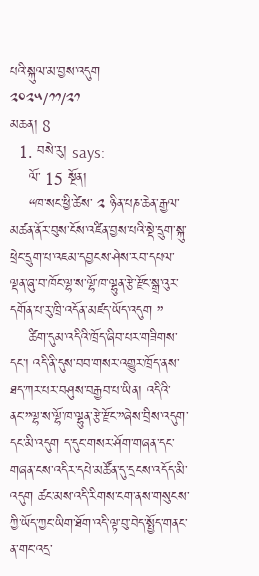པའི་སྐུལ་མ་བྱས་འདུག
༢༠༢༥/༡༡/༢༡
མཆན། 8
  1. བསེ་རུ། says:
    ལོ་ 15 སྔོན།
    “ཁ་སང་ཕྱི་ཚེས་ ༢ ཉིན་པཎ་ཆེན་རྒྱལ་མཚན་ནོར་བུས་ངོས་འཛིན་བྱས་པའི་སྡེ་དྲུག་སྐུ་ཕྲེང་དྲུག་པ་འཇམ་དབྱངས་ཤེས་རབ་དཔལ་ལྡན་ཞུ་བ་ཁོང་ལྷ་ས་ལྷོ་ཁ་ལྷུན་རྩེ་རྫོང་སྒྲ་འུར་དགོན་པ་རུ་ཁྲི་འདོན་མཛད་ཡོད་འདུག ”
    ཚིག་དུམ་འདིའི་ཁྲོད་ཞིབ་པར་གཟིགས་དང་། འདི་ནི་དུས་བབ་གསར་འགྱུར་ཁྲོད་ནས་ཐད་ཀར་པར་བཤུས་བརྒྱབ་པ་ཡིན། འདིའི་ནང་”ལྷ་ས་ལྷོ་ཁ་ལྷུན་རྩེ་རྫོང་”ཞེས་བྲིས་འདུག་དང་མི་འདུག ད་དུང་གསར་ཤོག་གཞན་དང་གཞན་ངས་འདིར་དཔེ་མཚོན་དུ་དྲངས་འདོད་མི་འདུག ཚང་མས་འདི་རིགས་ངག་ནས་གསུངས་ཀྱི་ཡོད་ཀྱང་ཡིག་ཐོག་འདི་ལྟ་བུ་བེད་སྤྱོད་གནང་ན་གང་འདྲ་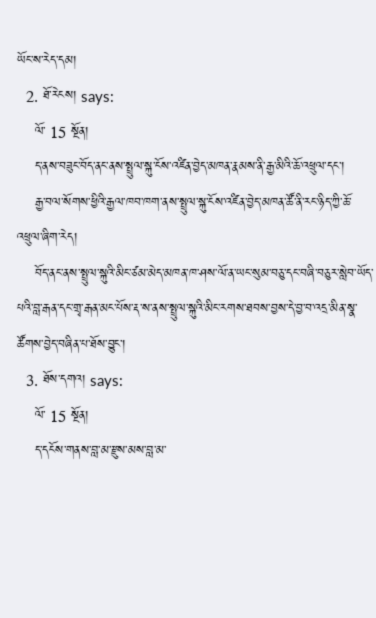ཡོང་ས་རེད་དམ།
  2. ཐོ་རེངས། says:
    ལོ་ 15 སྔོན།
    ད་ནས་བཟུང་བོད་ནང་ནས་སྤྲུལ་སྐུ་ངོས་འཛིན་བྱེད་མཁན་རྣམས་ནི་རྒྱ་མིའི་ཆོ་འཕྲུལ་དང་།
    རྒྱ་བལ་སོགས་ཕྱིའི་རྒྱལ་ཁབ་ཁག་ནས་སྤྲུལ་སྐུ་ངོས་འཛིན་བྱེད་མཁན་ཚོ་ནི་རང་ཉིད་ཀྱི་ཆོ་འཕྲུལ་ཞིག་རེད།
    བོད་ནང་ནས་སྤྲུལ་སྐུའི་མིང་ཙམ་མེད་མཁན་ཁ་ཤས་ལོ་ན་ཡང་སུམ་བཅུ་དང་བཞི་བཅུར་སླེབ་ཡོད་པའི་བླ་རྒན་དང་གྲྭ་རྒན་མང་པོས་རྡ་ས་ནས་སྤྲུལ་སྐུའི་མིང་རགས་ཐབས་བྱས་དེ་བྱ་བ་འདྲ་མིན་སྣ་ཚོགས་བྱེད་བཞིན་པ་ཐོས་བྱུང་།
  3. ཐོས་དགའ། says:
    ལོ་ 15 སྔོན།
    ད་དངོས་གནས་བླ་མ་རྫུས་མས་བླ་མ་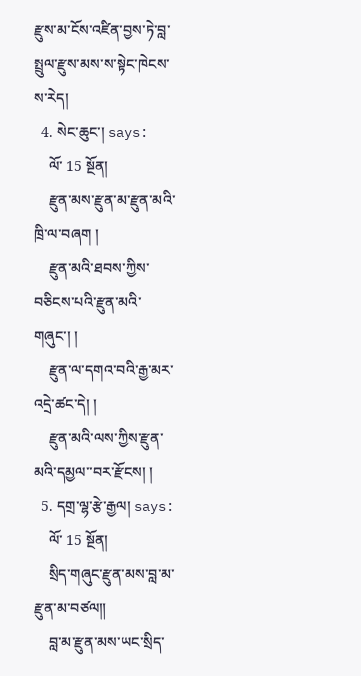རྫུས་མ་ངོས་འཛིན་བྱས་ཏེ་བླ་སྤྲུལ་རྫུས་མས་ས་སྟེང་ཁེངས་ས་རེད།
  4. སེང་ཆུང་། says:
    ལོ་ 15 སྔོན།
    རྫུན་མས་རྫུན་མ་རྫུན་མའི་ཁྲི་ལ་བཞག །
    རྫུན་མའི་ཐབས་ཀྱིས་བཅིངས་པའི་རྫུན་མའི་གཞུང་། །
    རྫུན་ལ་དགའ་བའི་རྒྱ་མར་འདྲེ་ཚང་དེ། །
    རྫུན་མའི་ལས་ཀྱིས་རྫུན་མའི་དམྱལ་་བར་རྫོངས། །
  5. དགྲ་ལྷ་རྩེ་རྒྱལ། says:
    ལོ་ 15 སྔོན།
    སྲིད་གཞུང་རྫུན་མས་བླ་མ་རྫུན་མ་བཙལ༎
    བླ་མ་རྫུན་མས་ཡང་སྲིད་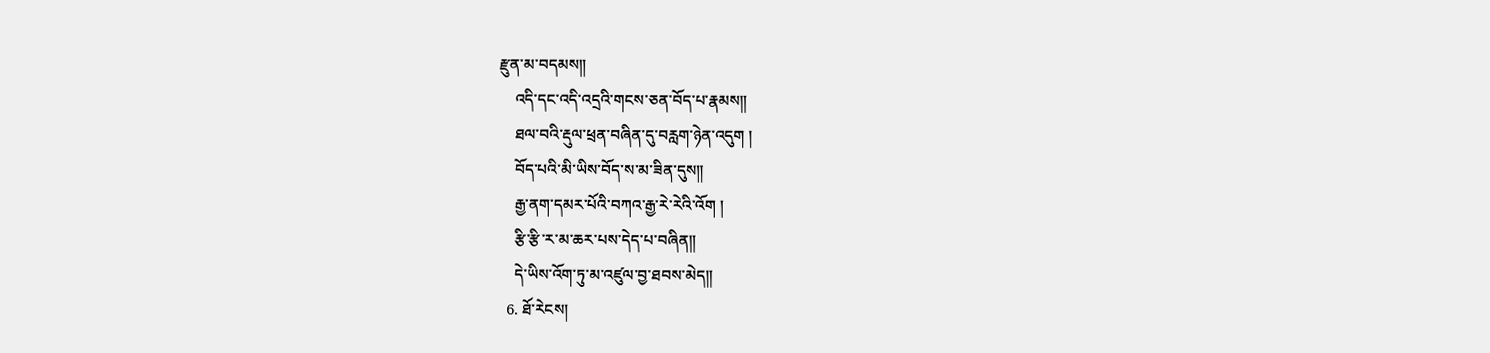རྫུན་མ་བདམས༎
    འདི་དང་འདི་འདྲའི་གངས་ཅན་བོད་པ་རྣམས༎
    ཐལ་བའི་རྡུལ་ཕྲན་བཞིན་དུ་བརླག་ཉེན་འདུག །
    བོད་པའི་མི་ཡིས་བོད་ས་མ་ཟིན་དུས༎
    རྒྱ་ནག་དམར་པོའི་བཀའ་རྒྱ་རེ་རེའི་འོག །
    རྩི་རྩི་ར་མ་ཆར་པས་དེད་པ་བཞིན༎
    དེ་ཡིས་འོག་ཏུ་མ་འཛུལ་བྱ་ཐབས་མེད༎
  6. ཐོ་རེངས།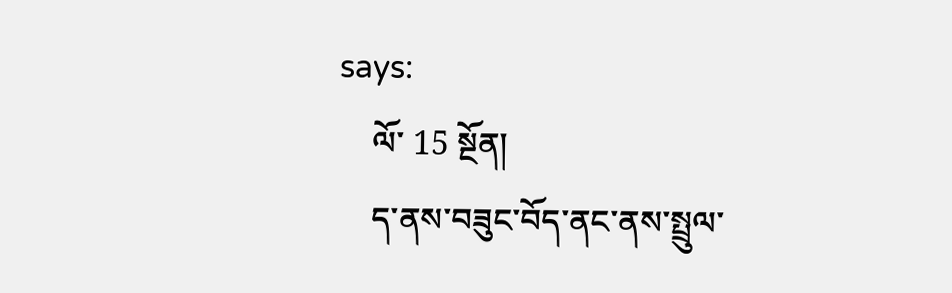says:
    ལོ་ 15 སྔོན།
    ད་ནས་བཟུང་བོད་ནང་ནས་སྤྲུལ་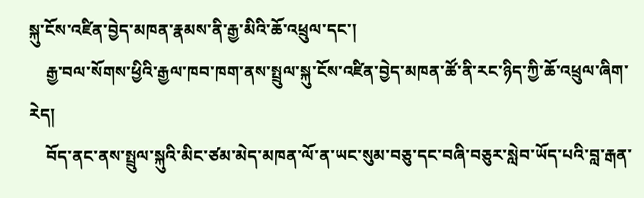སྐུ་ངོས་འཛིན་བྱེད་མཁན་རྣམས་ནི་རྒྱ་མིའི་ཆོ་འཕྲུལ་དང་།
    རྒྱ་བལ་སོགས་ཕྱིའི་རྒྱལ་ཁབ་ཁག་ནས་སྤྲུལ་སྐུ་ངོས་འཛིན་བྱེད་མཁན་ཚོ་ནི་རང་ཉིད་ཀྱི་ཆོ་འཕྲུལ་ཞིག་རེད།
    བོད་ནང་ནས་སྤྲུལ་སྐུའི་མིང་ཙམ་མེད་མཁན་ལོ་ན་ཡང་སུམ་བཅུ་དང་བཞི་བཅུར་སླེབ་ཡོད་པའི་བླ་རྒན་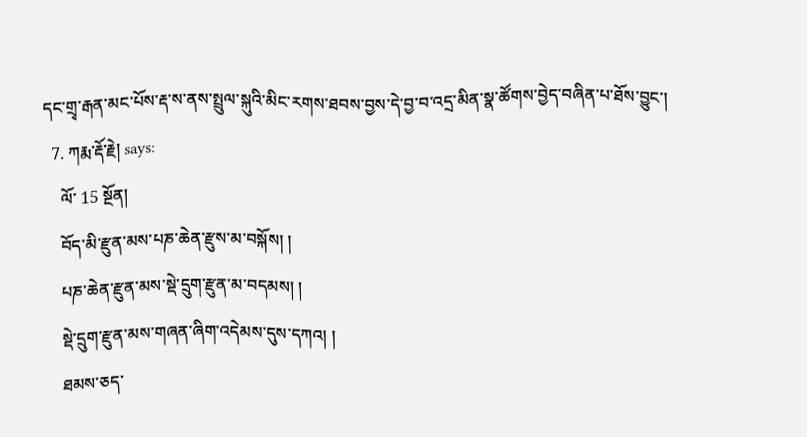དང་གྲྭ་རྒན་མང་པོས་རྡ་ས་ནས་སྤྲུལ་སྐུའི་མིང་རགས་ཐབས་བྱས་དེ་བྱ་བ་འདྲ་མིན་སྣ་ཚོགས་བྱེད་བཞིན་པ་ཐོས་བྱུང་།
  7. ཀརྨ་རྡོ་རྗེ། says:
    ལོ་ 15 སྔོན།
    བོད་མི་རྫུན་མས་པཎ་ཆེན་རྫུས་མ་བསྐོས། །
    པཎ་ཆེན་རྫུན་མས་སྡེ་དྲུག་རྫུན་མ་བདམས། །
    སྡེ་དྲུག་རྫུན་མས་གཞན་ཞིག་འདེམས་དུས་དཀའ། །
    ཐམས་ཅད་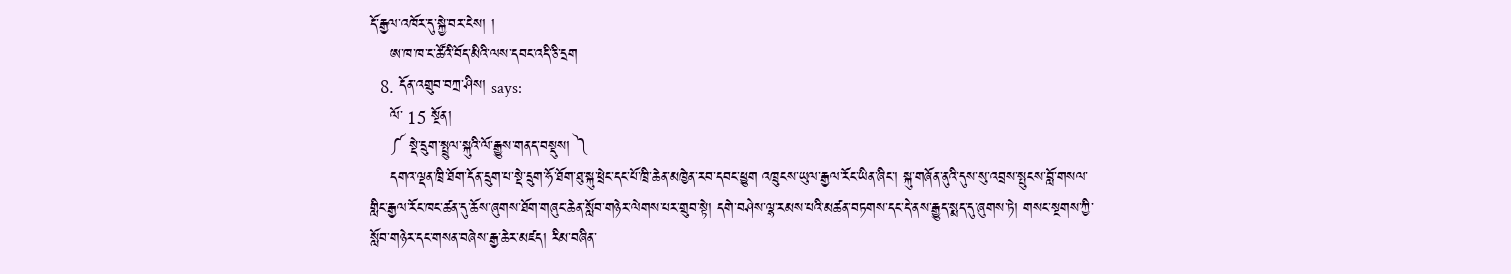དོ་རྒྱལ་འཁོར་དུ་སྐྱེ་བར་ངེས། །
    ཨ་ཁ་ཁ་ང་ཚོའི་བོད་མིའི་ལས་དབང་འདི་ཅི་དྲག
  8. དོན་འགྲུབ་བཀྲ་ཤིས། says:
    ལོ་ 15 སྔོན།
    ༼ སྡེ་དྲུག་སྤྲུལ་སྐུའི་ལོ་རྒྱུས་གནད་བསྡུས། ༽
    དགའ་ལྡན་ཁྲི་ཐོག་དོན་དྲུག་པ་སྡེ་དྲུག་ཧོ་ཐོག་ཐུ་སྐུ་ཕྲེང་དང་པོ་ཁྲི་ཆེན་མཁྱེན་རབ་དབང་ཕྱུག འཁྲུངས་ཡུལ་རྒྱལ་རོང་ཡིན་ཞིང་། སྐུ་གཞོན་ནུའི་དུས་སུ་འབྲས་སྤུངས་བློ་གསལ་གླིང་རྒྱལ་རོང་ཁང་ཚན་དུ་ཆོས་ཞུགས་ཐོག་གཞུང་ཆེན་སློབ་གཉེར་ལེགས་པར་གྲུབ་སྟེ། དགེ་བཤེས་ལྷ་རམས་པའི་མཚན་བཏགས་དང་དེ་ནས་རྒྱུད་སྨད་དུ་ཞུགས་ཏེ། གསང་སྔགས་ཀྱི་སློབ་གཉེར་དང་གསན་བཞེས་རྒྱ་ཆེར་མཛད། རིམ་བཞིན་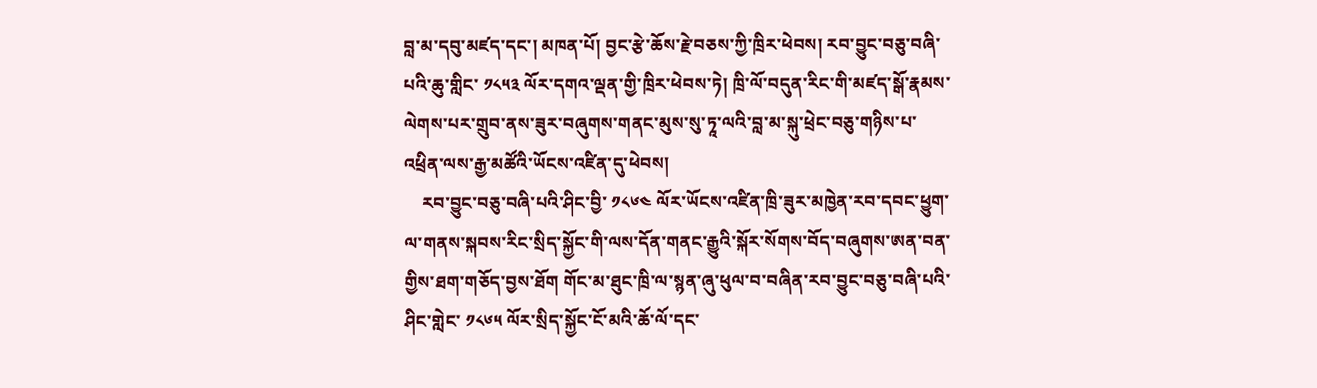བླ་མ་དབུ་མཛད་དང་། མཁན་པོ། བྱང་རྩེ་ཆོས་རྗེ་བཅས་ཀྱི་ཁྲིར་ཕེབས། རབ་བྱུང་བཅུ་བཞི་པའི་ཆུ་གླིང་ ༡༨༥༣ ལོར་དགའ་ལྡན་གྱི་ཁྲིར་ཕེབས་ཏེ། ཁྲི་ལོ་བདུན་རིང་གི་མཛད་སྒོ་རྣམས་ལེགས་པར་གྲུབ་ནས་ཟུར་བཞུགས་གནང་མུས་སུ་ཏཱ་ལའི་བླ་མ་སྐུ་ཕྲེང་བཅུ་གཉིས་པ་འཕྲིན་ལས་རྒྱ་མཚོའི་ཡོངས་འཛིན་དུ་ཕེབས།
    རབ་བྱུང་བཅུ་བཞི་པའི་ཤིང་བྱི་ ༡༨༦༤ ལོར་ཡོངས་འཛིན་ཁྲི་ཟུར་མཁྱེན་རབ་དབང་ཕྱུག་ལ་གནས་སྐབས་རིང་སྲིད་སྐྱོང་གི་ལས་དོན་གནང་རྒྱུའི་སྐོར་སོགས་བོད་བཞུགས་ཨན་བན་གྱིས་ཐག་གཅོད་བྱས་ཐོག གོང་མ་ཐུང་ཁྲི་ལ་སྙན་ཞུ་ཕུལ་བ་བཞིན་རབ་བྱུང་བཅུ་བཞི་པའི་ཤིང་གླེང་ ༡༨༦༥ ལོར་སྲིད་སྐྱོང་ངོ་མའི་ཆོ་ལོ་དང་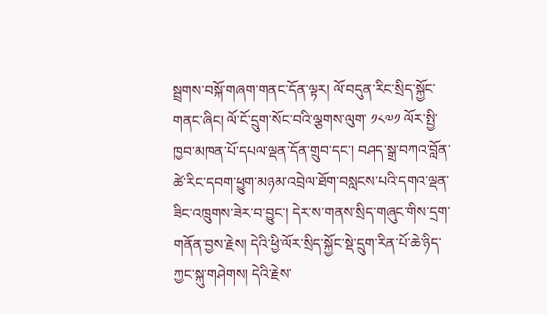སྦྲགས་བསྐོ་གཞག་གནང་དོན་ལྟར། ལོ་བདུན་རིང་སྲིད་སྐྱོང་གནང་ཞིང། ལོ་ངོ་དྲུག་སོང་བའི་ལྕགས་ལུག་ ༡༨༧༡ ལོར་སྤྱི་ཁྱབ་མཁན་པོ་དཔལ་ལྡན་དོན་གྲུབ་དང་། བཤད་སྒྲ་བཀའ་བློན་ཚེ་རིང་དབག་ཕྱུག་མཉམ་འབྲེལ་ཐོག་བསླངས་པའི་དགའ་ལྡན་ཟིང་འཁྲུགས་ཟེར་བ་བྱུང་། དེར་ས་གནས་སྲིད་གཞུང་གིས་དྲག་གནོན་བྱས་རྗེས། དེའི་ཕྱི་ལོར་སྲིད་སྐྱོང་སྡེ་དྲུག་རིན་པོ་ཆེ་ཉིད་ཀྱང་སྐུ་གཤེགས། དེའི་རྗེས་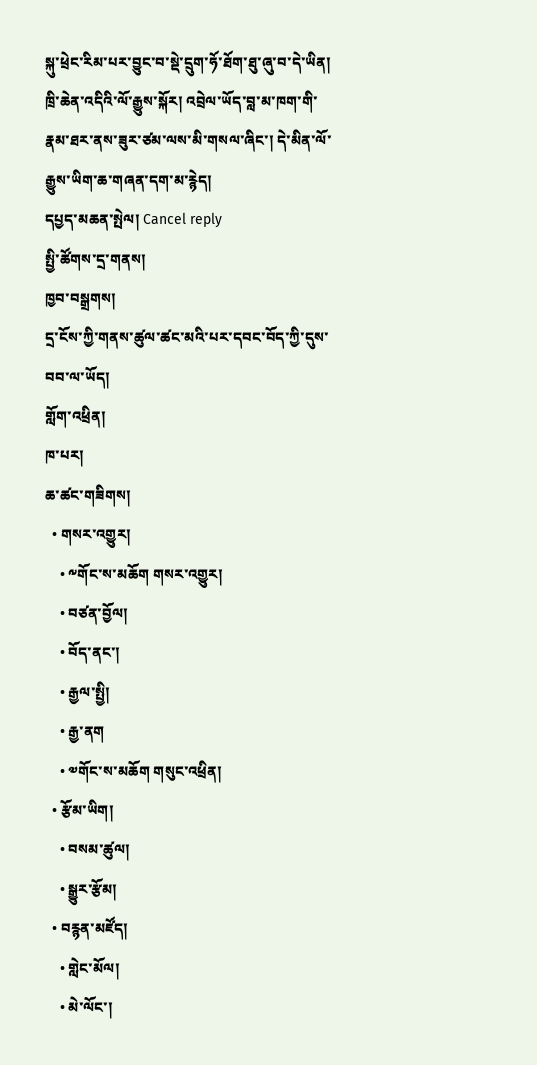སྐུ་ཕྲེང་རིམ་པར་བྱུང་བ་སྡེ་དྲུག་ཧོ་ཐོག་ཐུ་ཞུ་བ་དེ་ཡིན། ཁྲི་ཆེན་འདིའི་ལོ་རྒྱུས་སྐོར། འབྲེལ་ཡོད་བླ་མ་ཁག་གི་རྣམ་ཐར་ནས་ཟུར་ཙམ་ལས་མི་གསལ་ཞིང་། དེ་མིན་ལོ་རྒྱུས་ཡིག་ཆ་གཞན་དག་མ་རྙེད།
དཔྱད་མཆན་སྤེལ། Cancel reply
སྤྱི་ཚོགས་དྲ་གནས།
ཁྱབ་བསྒྲགས།
དྲ་ངོས་ཀྱི་གནས་ཚུལ་ཚང་མའི་པར་དབང་བོད་ཀྱི་དུས་བབ་ལ་ཡོད།
གློག་འཕྲིན།
ཁ་པར།
ཆ་ཚང་གཟིགས།
  • གསར་འགྱུར།
    • ༸གོང་ས་མཆོག གསར་འགྱུར།
    • བཙན་བྱོལ།
    • བོད་ནང་།
    • རྒྱལ་སྤྱི།
    • རྒྱ་ནག
    • ༧གོང་ས་མཆོག གསུང་འཕྲིན།
  • རྩོམ་ཡིག།
    • བསམ་ཚུལ།
    • སྒྱུར་རྩོམ།
  • བརྙན་མཛོད།
    • གླེང་མོལ།
    • མེ་ལོང་།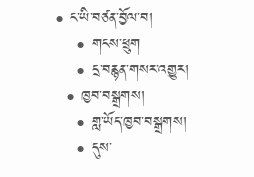• ང་ཡི་བཙན་བྱོལ་བ།
    • གངས་ཕྲུག
    • དྲ་བརྙན་གསར་འགྱུར།
  • ཁྱབ་བསྒྲགས།
    • གླ་ཡོད་ཁྱབ་བསྒྲགས།
    • དུས་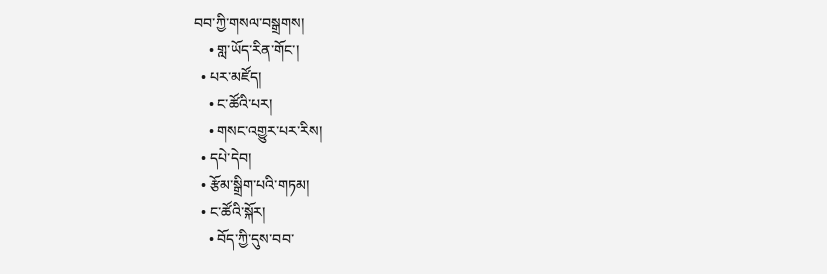བབ་ཀྱི་གསལ་བསྒྲགས།
    • གླ་ཡོད་རིན་གོང་།
  • པར་མཛོད།
    • ང་ཚོའི་པར།
    • གསང་འགྱུར་པར་རིས།
  • དཔེ་དེབ།
  • རྩོམ་སྒྲིག་པའི་གཏམ།
  • ང་ཚོའི་སྐོར།
    • བོད་ཀྱི་དུས་བབ་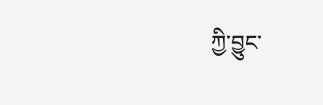ཀྱི་བྱུང་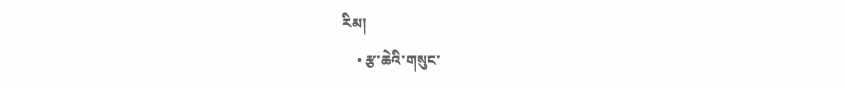རིམ།
    • རྩ་ཆེའི་གསུང་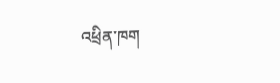འཕྲིན་ཁག